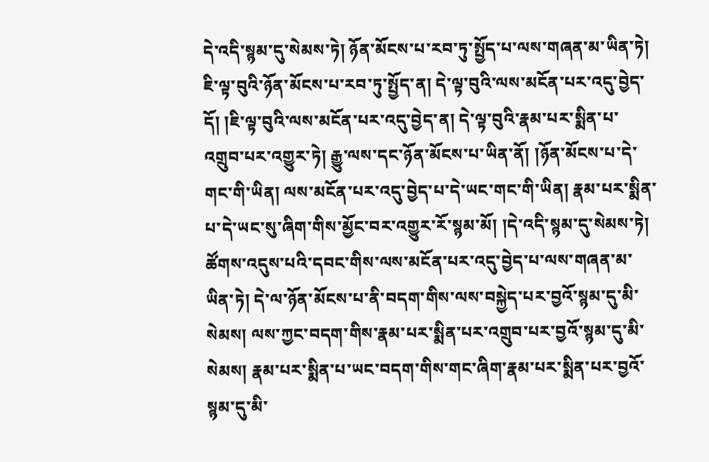དེ་འདི་སྙམ་དུ་སེམས་ཏེ། ཉོན་མོངས་པ་རབ་ཏུ་སྤྱོད་པ་ལས་གཞན་མ་ཡིན་ཏེ། ཇི་ལྟ་བུའི་ཉོན་མོངས་པ་རབ་ཏུ་སྤྱོད་ན། དེ་ལྟ་བུའི་ལས་མངོན་པར་འདུ་བྱེད་དོ། །ཇི་ལྟ་བུའི་ལས་མངོན་པར་འདུ་བྱེད་ན། དེ་ལྟ་བུའི་རྣམ་པར་སྨིན་པ་འགྲུབ་པར་འགྱུར་ཏེ། རྒྱུ་ལས་དང་ཉོན་མོངས་པ་ཡིན་ནོ། །ཉོན་མོངས་པ་དེ་གང་གི་ཡིན། ལས་མངོན་པར་འདུ་བྱེད་པ་དེ་ཡང་གང་གི་ཡིན། རྣམ་པར་སྨིན་པ་དེ་ཡང་སུ་ཞིག་གིས་མྱོང་བར་འགྱུར་རོ་སྙམ་མོ། །དེ་འདི་སྙམ་དུ་སེམས་ཏེ། ཚོགས་འདུས་པའི་དབང་གིས་ལས་མངོན་པར་འདུ་བྱེད་པ་ལས་གཞན་མ་ཡིན་ཏེ། དེ་ལ་ཉོན་མོངས་པ་ནི་བདག་གིས་ལས་བསྐྱེད་པར་བྱའོ་སྙམ་དུ་མི་སེམས། ལས་ཀྱང་བདག་གིས་རྣམ་པར་སྨིན་པར་འགྲུབ་པར་བྱའོ་སྙམ་དུ་མི་སེམས། རྣམ་པར་སྨིན་པ་ཡང་བདག་གིས་གང་ཞིག་རྣམ་པར་སྨིན་པར་བྱའོ་སྙམ་དུ་མི་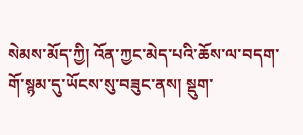སེམས་མོད་ཀྱི། འོན་ཀྱང་མེད་པའི་ཆོས་ལ་བདག་གོ་སྙམ་དུ་ཡོངས་སུ་བཟུང་ནས། སྡུག་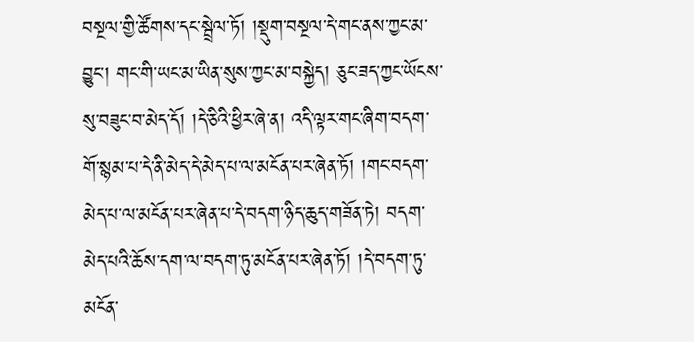བསྔལ་གྱི་ཚོགས་དང་སྦྲེལ་ཏོ། །སྡུག་བསྔལ་དེ་གང་ནས་ཀྱང་མ་བྱུང་། གང་གི་ཡང་མ་ཡིན་སུས་ཀྱང་མ་བསྐྱེད། ཅུང་ཟད་ཀྱང་ཡོངས་སུ་བཟུང་བ་མེད་དོ། །དེ་ཅིའི་ཕྱིར་ཞེ་ན། འདི་ལྟར་གང་ཞིག་བདག་གོ་སྙམ་པ་དེ་ནི་མེད་དེ་མེད་པ་ལ་མངོན་པར་ཞེན་ཏོ། །གང་བདག་མེད་པ་ལ་མངོན་པར་ཞེན་པ་དེ་བདག་ཉིད་ཆུད་གཟོན་ཏེ། བདག་མེད་པའི་ཆོས་དག་ལ་བདག་ཏུ་མངོན་པར་ཞེན་ཏོ། །དེ་བདག་ཏུ་མངོན་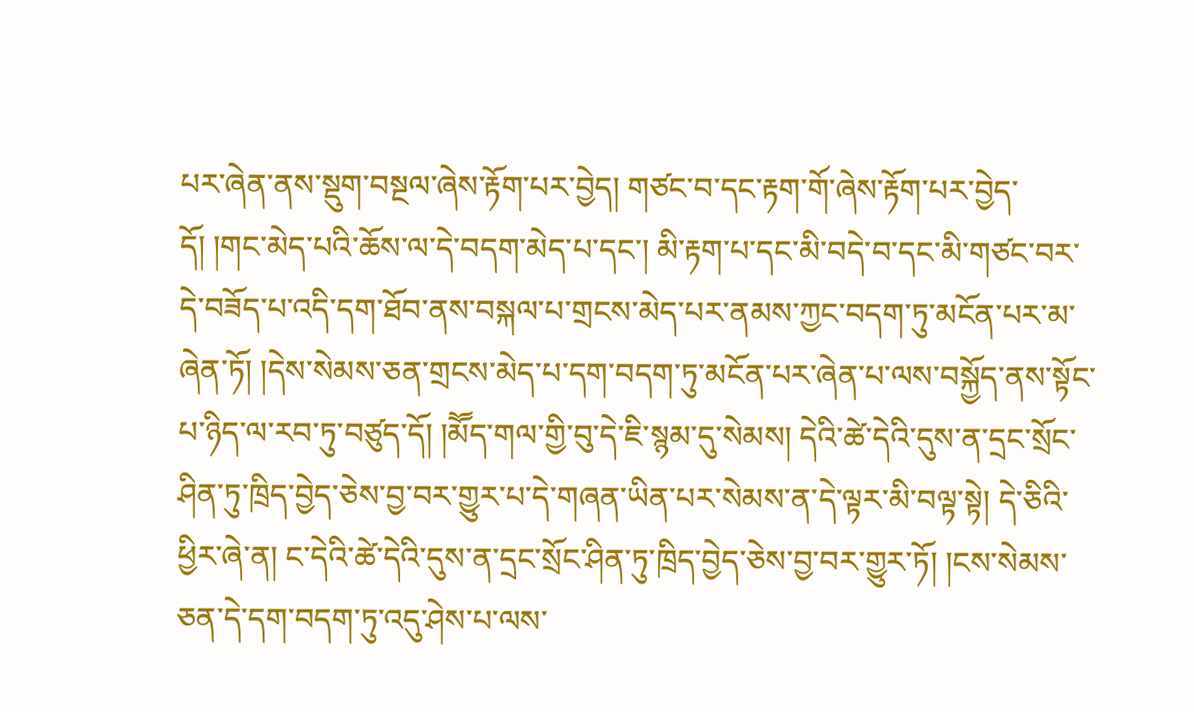པར་ཞེན་ནས་སྡུག་བསྔལ་ཞེས་རྟོག་པར་བྱེད། གཙང་བ་དང་རྟག་གོ་ཞེས་རྟོག་པར་བྱེད་དོ། །གང་མེད་པའི་ཆོས་ལ་དེ་བདག་མེད་པ་དང་། མི་རྟག་པ་དང་མི་བདེ་བ་དང་མི་གཙང་བར་དེ་བཟོད་པ་འདི་དག་ཐོབ་ནས་བསྐལ་པ་གྲངས་མེད་པར་ནམས་ཀྱང་བདག་ཏུ་མངོན་པར་མ་ཞེན་ཏོ། །དེས་སེམས་ཅན་གྲངས་མེད་པ་དག་བདག་ཏུ་མངོན་པར་ཞེན་པ་ལས་བསྐྱོད་ནས་སྟོང་པ་ཉིད་ལ་རབ་ཏུ་བཙུད་དོ། །མཽད་གལ་གྱི་བུ་དེ་ཇི་སྙམ་དུ་སེམས། དེའི་ཚེ་དེའི་དུས་ན་དྲང་སྲོང་ཤིན་ཏུ་ཁྲིད་བྱེད་ཅེས་བྱ་བར་གྱུར་པ་དེ་གཞན་ཡིན་པར་སེམས་ན་དེ་ལྟར་མི་བལྟ་སྟེ། དེ་ཅིའི་ཕྱིར་ཞེ་ན། ང་དེའི་ཚེ་དེའི་དུས་ན་དྲང་སྲོང་ཤིན་ཏུ་ཁྲིད་བྱེད་ཅེས་བྱ་བར་གྱུར་ཏོ། །ངས་སེམས་ཅན་དེ་དག་བདག་ཏུ་འདུ་ཤེས་པ་ལས་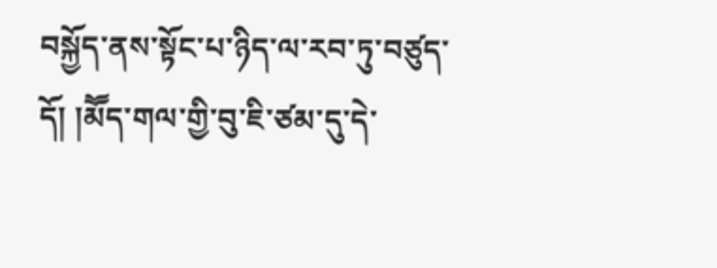བསྐྱོད་ནས་སྟོང་པ་ཉིད་ལ་རབ་ཏུ་བཙུད་དོ། །མཽད་གལ་གྱི་བུ་ཇི་ཙམ་དུ་དེ་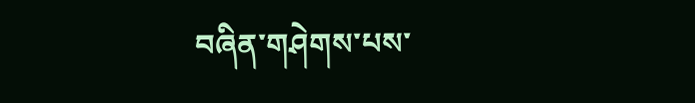བཞིན་གཤེགས་པས་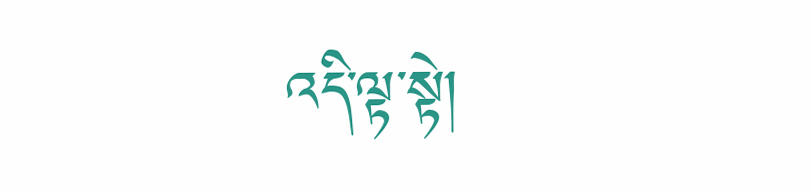འདི་ལྟ་སྟེ།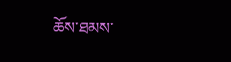ཆོས་ཐམས་